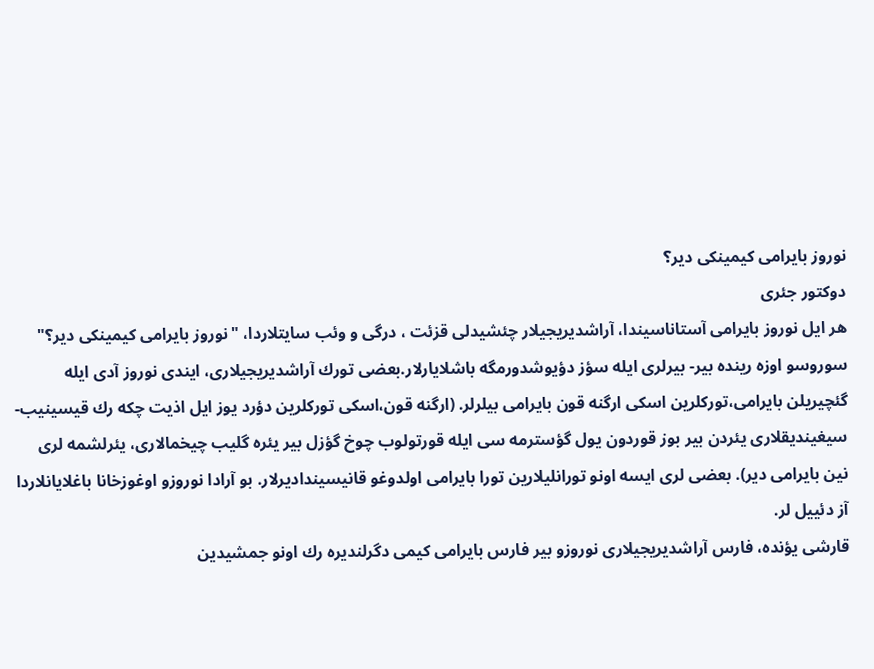نوروز بایرامی كیمینكی دیر؟
دوكتور جئری
هر ایل نوروز بایرامی آستاناسیندا، آراشدیریجیلار چئشیدلی قزئت ، درگی و وئب سایتلاردا، "نوروز بایرامی كیمینكی دیر؟" سوروسو اوزه رینده بیر- بیرلری ایله سؤز دؤیوشدورمگه باشلایارلار.بعضی تورك آراشدیریجیلاری، ایندی نوروز آدی ایله گئچیریلن بایرامی،توركلرین اسكی ارگنه قون بایرامی بیلرلر. (ارگنه قون،اسكی توركلرین دؤرد یوز ایل اذیت چكه رك قیسینیب- سیغیندیقلاری یئردن بیر بوز قوردون یول گؤسترمه سی ایله قورتولوب چوخ گؤزل بیر یئره گلیب چیخمالاری، یئرلشمه لری نین بایرامی دیر). بعضی لری ایسه اونو تورانلیلارین تورا بایرامی اولدوغو قانیسیندادیرلار. بو آرادا نوروزو اوغوزخانا باغلایانلاردا آز دئییل لر.
قارشی یؤنده، فارس آراشدیریجیلاری نوروزو بیر فارس بایرامی كیمی دگرلندیره رك اونو جمشیدین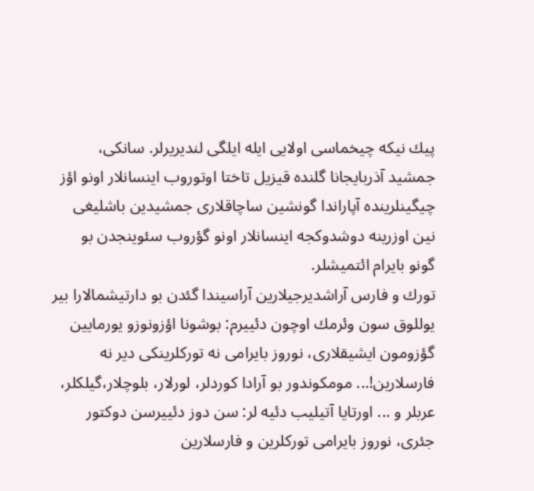پیك نیكه چیخماسی اولایی ایله ایلگی لندیریرلر. سانكی، جمشید آذربایجانا گلنده قیزیل تاختا اوتوروب اینسانلار اونو اؤز چیگینلرینده آپاراندا گونشین ساچاقلاری جمشیدین باشلیغی نین اوزرینه دوشدوكجه اینسانلار اونو گؤروب سئوینجدن بو گونو بایرام ائتمیشلر.
تورك و فارس آراشدیرجیلارین آراسیندا گئدن بو دارتیشمالارا بیر یوللوق سون وئرمك اوچون دئییرم: بوشونا اؤزونوزو یورمایین گؤزومون ایشیقلاری، نوروز بایرامی نه توركلرینكی دیر نه فارسلارین!... مومكوندور بو آرادا كوردلر، لورلار، بلوچلار،گیلكلر، عربلر و ... اورتایا آتیلیب دئیه لر: سن دوز دئییرسن دوكتور جئری، نوروز بایرامی توركلرین و فارسلارین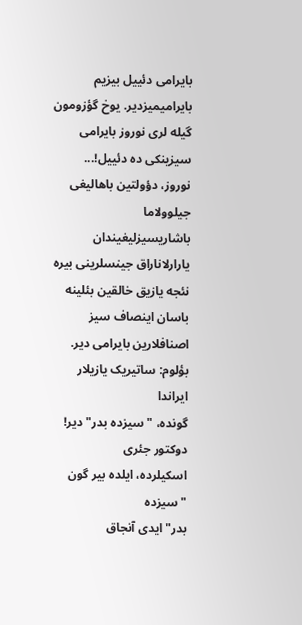بایرامی دئییل بیزیم بایرامیمیزدیر. یوخ گؤزومون گیله لری نوروز بایرامی سیزینكی ده دئییل!...
نوروز، دؤولتین باهالیغی جیلوولاما باشاریسیزلیغیندان یارارلاناراق جینسلرینی بیره نئجه یازیق خالقین بئلینه باسان اینصاف سیز اصنافلارین بایرامی دیر.
بؤلوم: ساتیریک یازیلار
ایراندا
گونده، "سیزده بدر" دیر!
دوكتور جئری
اسكیلرده، ایلده بیر گون "سیزده
بدر" ایدی آنجاق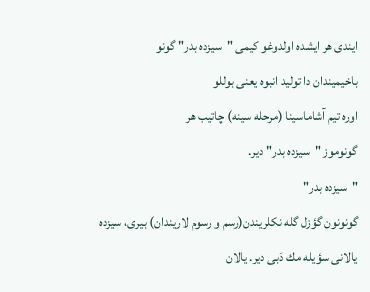ایندی هر ایشده اولدوغو كیمی "سیزده بدر" گونو
باخیمیندان دا تولید انبوه یعنی بوللو
اوره تیم آشاماسینا (مرحله سینه) چاتیب هر
گونوموز "سیزده بدر" دیر.
"سیزده بدر"
گونونون گؤزل گله نكلریندن(رسم و رسوم لاریندان) بیری، سیزده
یالانی سؤیله مك دَبی دیر. یالان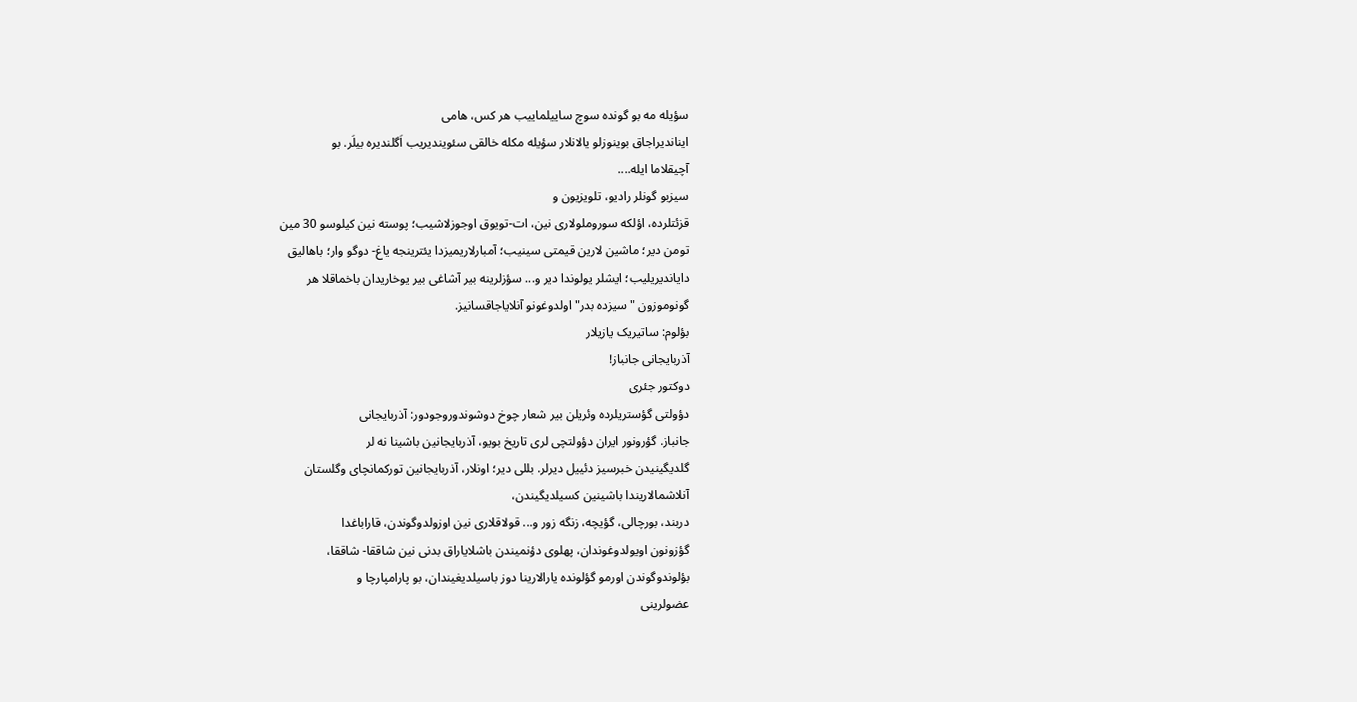سؤیله مه بو گونده سوچ ساییلماییب هر كس، هامی
ایناندیراجاق بوینوزلو یالانلار سؤیله مكله خالقی سئویندیریب اَگلندیره بیلَر. بو
آچیقلاما ایله....
سیزبو گونلر رادیو، تلویزیون و
قزئتلرده، اؤلكه سوروملولاری نین، ات-تویوق اوجوزلاشیب؛ پوسته نین كیلوسو 30 مین
تومن دیر؛ ماشین لارین قیمتی سینیب؛ آمبارلاریمیزدا یئترینجه یاغ- دوگو وار؛ باهالیق
دایاندیریلیب؛ ایشلر یولوندا دیر و... سؤزلرینه بیر آشاغی بیر یوخاریدان باخماقلا هر
گونوموزون "سیزده بدر" اولدوغونو آنلایاجاقسانیز.
بؤلوم: ساتیریک یازیلار
آذربایجانی جانباز!
دوكتور جئری
دؤولتی گؤستریلرده وئریلن بیر شعار چوخ دوشوندوروجودور: آذربایجانی
جانباز. گؤرونور ایران دؤولتچی لری تاریخ بویو، آذربایجانین باشینا نه لر
گلدیگینیدن خبرسیز دئییل دیرلر. بللی دیر؛ اونلار، آذربایجانین توركمانچای وگلستان
آنلاشمالاریندا باشینین كسیلدیگیندن،
دربند، بورچالی، گؤیچه، زنگه زور و... قولاقلاری نین اوزولدوگوندن، قاراباغدا
گؤزونون اویولدوغوندان، پهلوی دؤنمیندن باشلایاراق بدنی نین شاققا- شاققا،
بؤلوندوگوندن اورمو گؤلونده یارالارینا دوز باسیلدیغیندان، بو پارامپارچا و
عضولرینی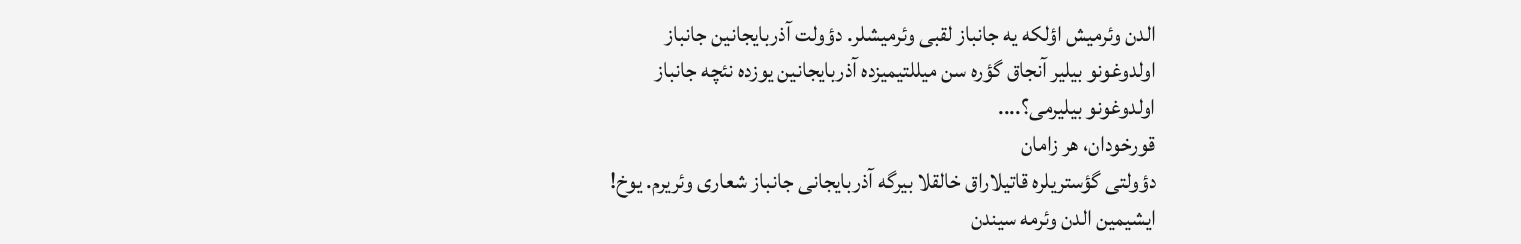الدن وئرمیش اؤلكه یه جانباز لقبی وئرمیشلر. دؤولت آذربایجانین جانباز
اولدوغونو بیلیر آنجاق گؤره سن میللتیمیزده آذربایجانین یوزده نئچه جانباز
اولدوغونو بیلیرمی؟....
قورخودان، هر زامان
دؤولتی گؤستریلره قاتیلاراق خالقلا بیرگه آذربایجانی جانباز شعاری وئریرم. یوخ!
ایشیمین الدن وئرمه سیندن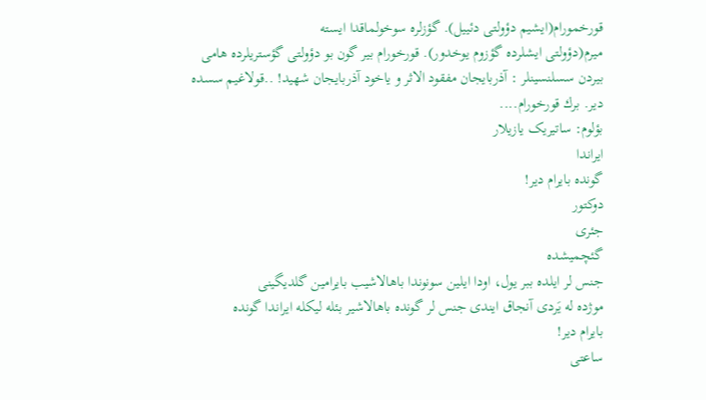قورخمورام(ایشیم دؤولتی دئییل). گؤزلره سوخولماقدا ایسته
میرم(دؤولتی ایشلرده گؤزوم یوخدور). قورخورام بیر گون بو دؤولتی گؤستریلرده هامی
بیردن سسلنسینلر : آذربایجان مفقود الاثر و یاخود آذربایجان شهید! ..قولاغیم سسده
دیر. برك قورخورام....
بؤلوم: ساتیریک یازیلار
ایراندا
گونده بایرام دیر!
دوكتور
جئری
گئچمیشده
جنس لر ایلده ببر یول، اودا ایلین سونوندا باهالاشیب بایرامین گلدیگینی
موژده له یَردی آنجاق ایندی جنس لر گونده باهالاشیر بئله لیكله ایراندا گونده
بایرام دیر!
ساعتی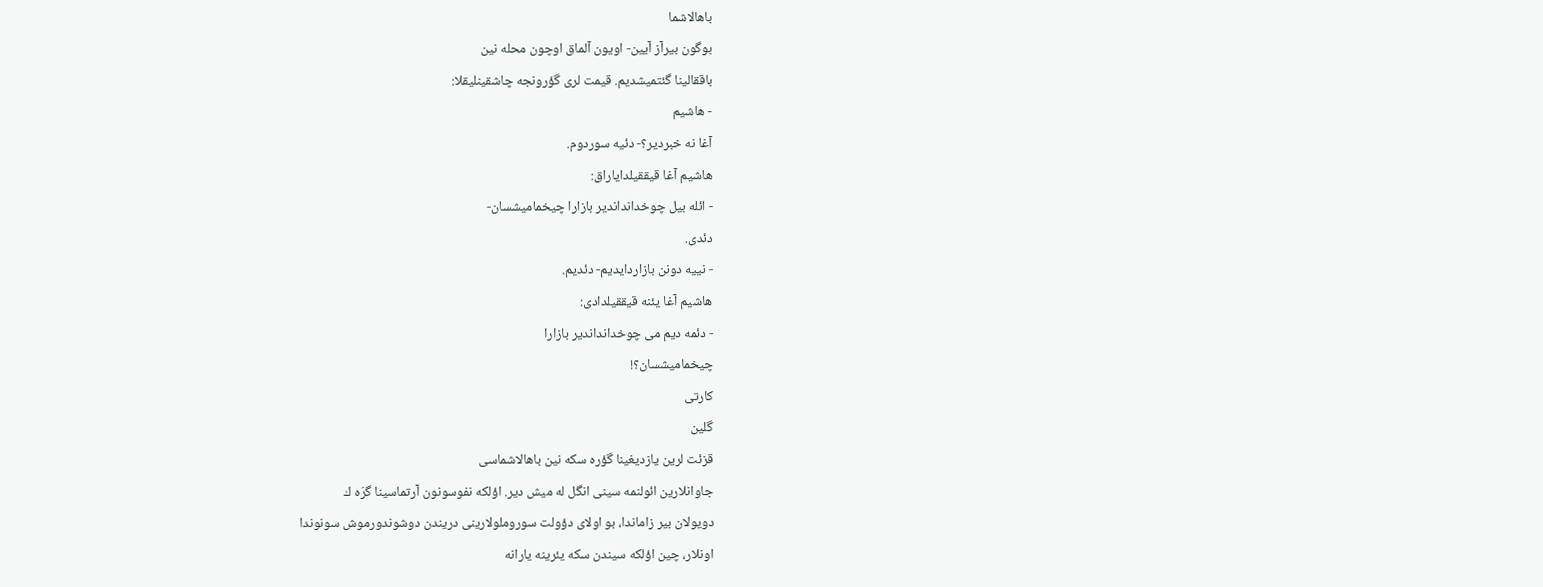باهالاشما
بوگون بیرآز آیین- اویون آلماق اوچون محله نین
باققالینا گئتمیشدیم. قیمت لری گؤرونجه چاشقینلیقلا:
- هاشیم
آغا نه خبردیر؟- دئیه سوردوم.
هاشیم آغا قیققیلدایاراق:
- ائله بیل چوخدانداندیر بازارا چیخمامیشسان-
دئدی.
- نییه دونن بازاردایدیم- دئدیم.
هاشیم آغا یئنه قیققیلدادی:
- دئمه دیم می چوخدانداندیر بازارا
چیخمامیشسان؟!
كارتی
گلین
قزئت لرین یازدیغینا گؤره سكه نین باهالاشماسی
جاوانلارین ائولنمه سینی انگل له میش دیر. اؤلكه نفوسونون آرتماسینا گرَه ك
دویولان بیر زاماندا، بو اولای دؤولت سوروملولارینی دریندن دوشوندورموش سونوندا
اونلار، چین اؤلكه سیندن سكه یئرینه یارانه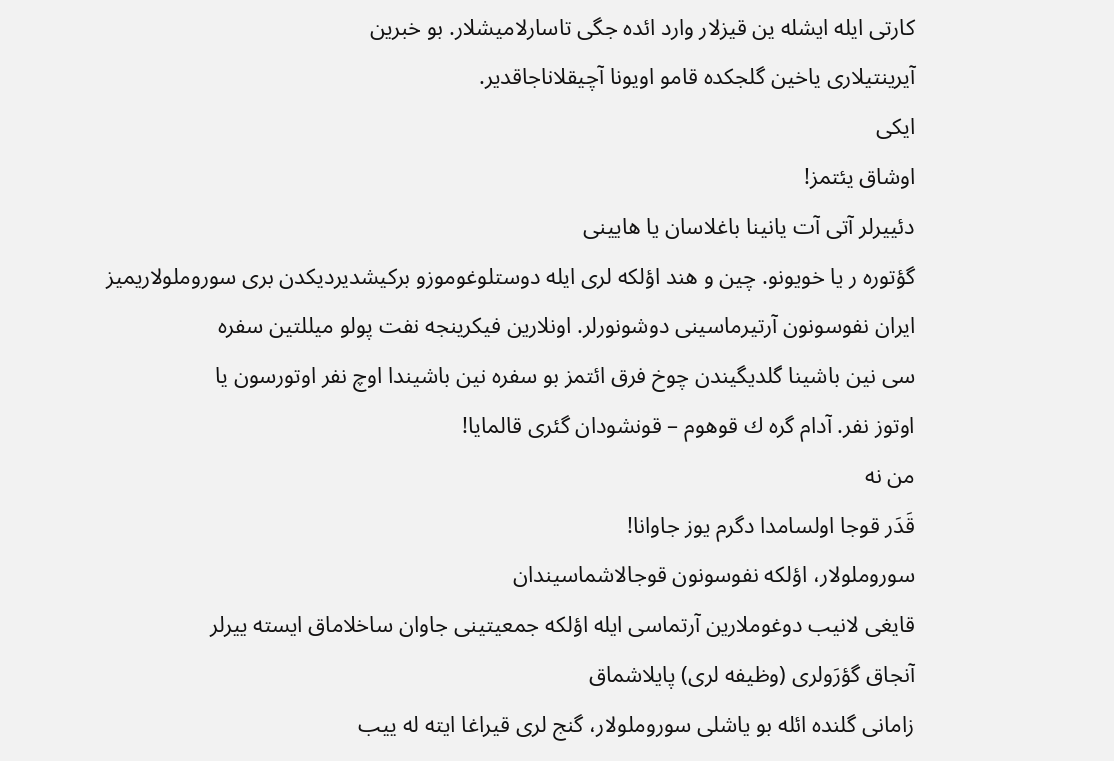كارتی ایله ایشله ین قیزلار وارد ائده جگی تاسارلامیشلار. بو خبرین
آیرینتیلاری یاخین گلجكده قامو اویونا آچیقلاناجاقدیر.
ایكی
اوشاق یئتمز!
دئییرلر آتی آت یانینا باغلاسان یا هایینی
گؤتوره ر یا خویونو. چین و هند اؤلكه لری ایله دوستلوغوموزو بركیشدیردیكدن بری سوروملولاریمیز
ایران نفوسونون آرتیرماسینی دوشونورلر. اونلارین فیكرینجه نفت پولو میللتین سفره
سی نین باشینا گلدیگیندن چوخ فرق ائتمز بو سفره نین باشیندا اوچ نفر اوتورسون یا
اوتوز نفر. آدام گره ك قوهوم – قونشودان گئری قالمایا!
من نه
قَدَر قوجا اولسامدا دگرم یوز جاوانا!
سوروملولار، اؤلكه نفوسونون قوجالاشماسیندان
قایغی لانیب دوغوملارین آرتماسی ایله اؤلكه جمعیتینی جاوان ساخلاماق ایسته ییرلر
آنجاق گؤرَولری (وظیفه لری) پایلاشماق
زامانی گلنده ائله بو یاشلی سوروملولار، گنج لری قیراغا ایته له ییب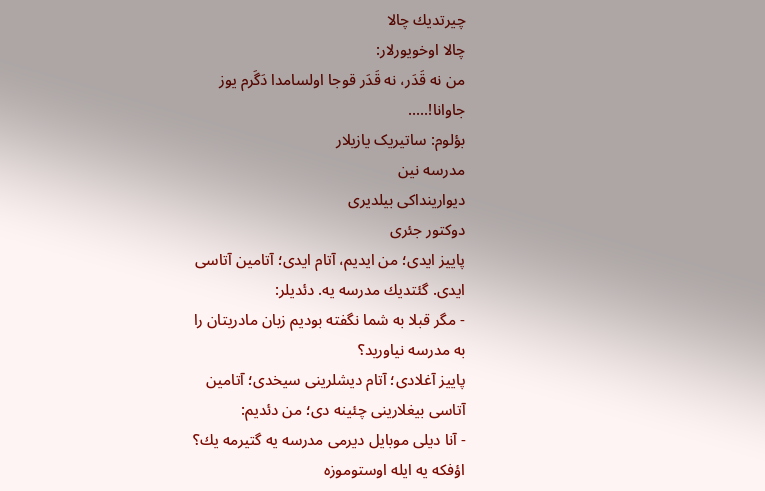چیرتدیك چالا
چالا اوخویورلار:
من نه قَدَر، نه قَدَر قوجا اولسامدا دَگَرم یوز
جاوانا!.....
بؤلوم: ساتیریک یازیلار
مدرسه نین
دیوارینداكی بیلدیری
دوكتور جئری
پاییز ایدی؛ من ایدیم، آتام ایدی؛ آتامین آتاسی
ایدی. گئتدیك مدرسه یه. دئدیلر:
- مگر قبلا به شما نگفته بودیم زبان مادریتان را
به مدرسه نیاورید؟
پاییز آغلادی؛ آتام دیشلرینی سیخدی؛ آتامین
آتاسی بیغلارینی چئینه دی؛ من دئدیم:
- آنا دیلی موبایل دیرمی مدرسه یه گتیرمه یك؟
اؤفكه یه ایله اوستوموزه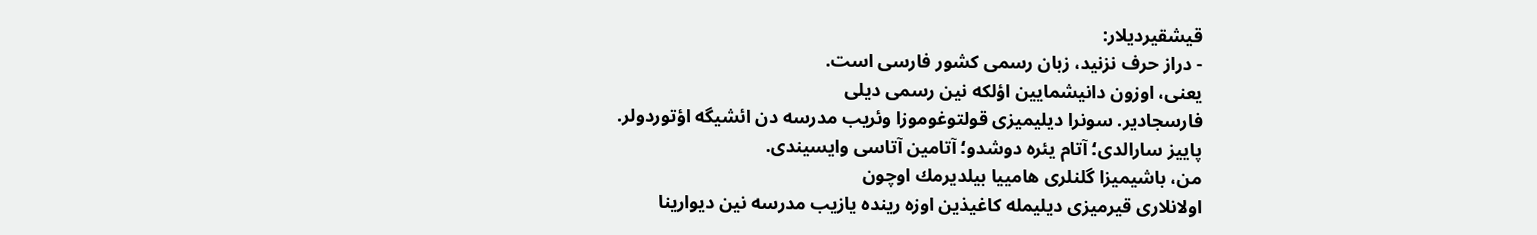قیشقیردیلار:
- دراز حرف نزنید، زبان رسمی كشور فارسی است.
یعنی، اوزون دانیشمایین اؤلكه نین رسمی دیلی
فارسجادیر. سونرا دیلیمیزی قولتوغوموزا وئریب مدرسه دن ائشیگه اؤتوردولر.
پاییز سارالدی؛ آتام یئره دوشدو؛ آتامین آتاسی وایسیندی.
من، باشیمیزا گلنلری هامییا بیلدیرمك اوچون
اولانلاری قیرمیزی دیلیمله كاغیذین اوزه رینده یازیب مدرسه نین دیوارینا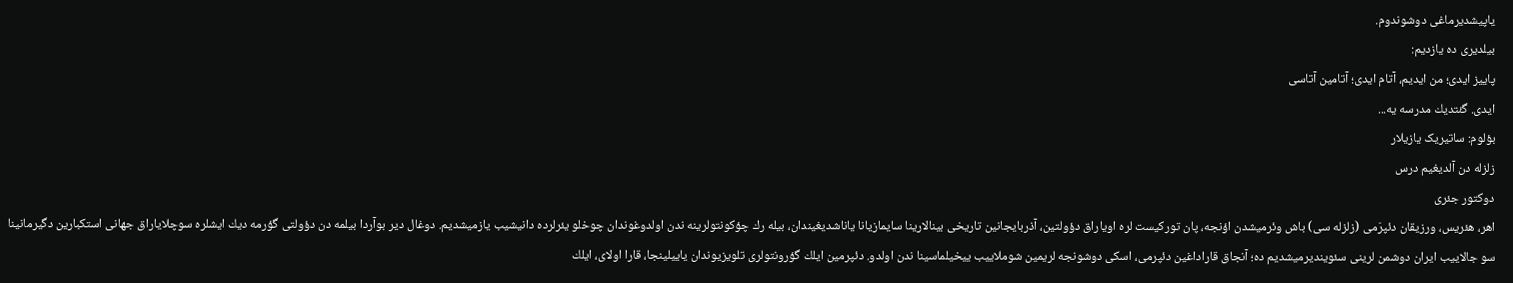یاپیشدیرماغی دوشوندوم.
بیلدیری ده یازدیم:
پاییز ایدی؛ من ایدیم، آتام ایدی؛ آتامین آتاسی
ایدی. گئتدیك مدرسه یه...
بؤلوم: ساتیریک یازیلار
زلزله دن آلدیغیم درس
دوكتور جئری
اهر، هئریس، ورزیقان دئپرَمی (زلزله سی) باش وئرمیشدن اؤنجه، پان توركیست لره اویاراق دؤولتین، آذربایجانین تاریخی بینالارینا سایمازیانا یاناشدیغیندان، بیله رك چؤكونتولرینه ندن اولدوغوندان چوخلو یئرلرده دانیشیب یازمیشدیم. دوغال دیر بوآردا بیلمه دن دؤولتی گؤرمه دیك ایشلره سوچلایاراق جهانی استكبارین دگیرمانینا سو جالاییب ایران دوشمن لرینی سئویندیرمیشدیم ده؛ آنجاق قاراداغین دئپرمی، اسكی دوشونجه لریمین شوملاییب ییخیلماسینا ندن اولدو. دئپرمین ایلك گؤرونتولری تلویزیوندان یاییلینجا، قارا اولای، ایلك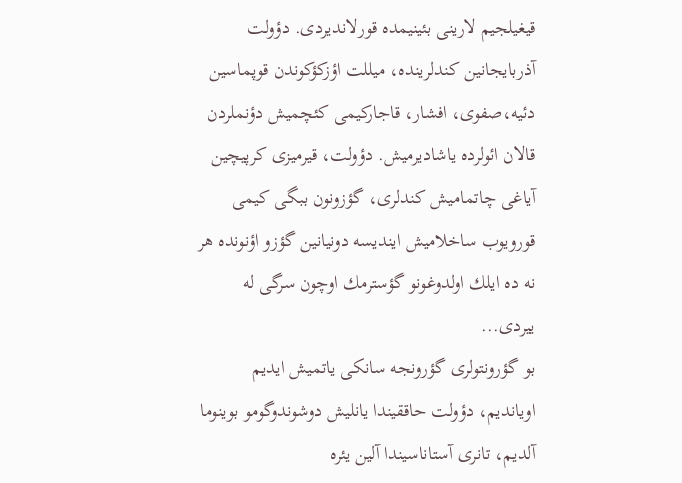قیغیلجیم لارینی بئینیمده قورلاندیردی. دؤولت آذربایجانین كندلرینده، میللت اؤزكؤكوندن قوپماسین دئیه،صفوی، افشار، قاجاركیمی كئچمیش دؤنملردن قالان ائولرده یاشادیرمیش. دؤولت، قیرمیزی كرپیچین آیاغی چاتمامیش كندلری، گؤزونون ببگی كیمی قورویوب ساخلامیش ایندیسه دونیانین گؤزو اؤنونده هر نه ده ایلك اولدوغونو گؤسترمك اوچون سرگی له ییردی...
بو گؤرونتولری گؤرونجه سانكی یاتمیش ایدیم اویاندیم، دؤولت حاققیندا یانلیش دوشوندوگومو بوینوما آلدیم، تانری آستاناسیندا آلین یئره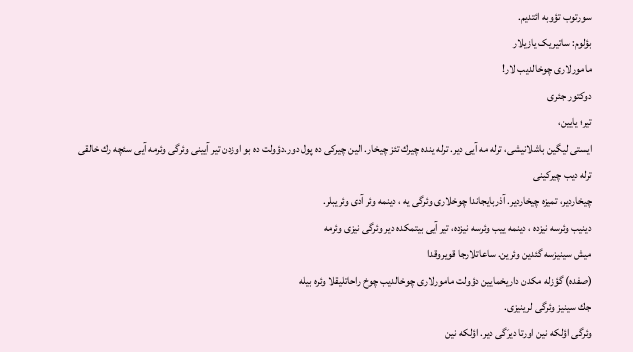سورتوب تؤوبه ائتدیم.
بؤلوم: ساتیریک یازیلار
مامورلاری چوخالدیب لار!
دوكتور جئری
تیر؛ یایین،
ایستی لیگین باشلانیشی، ترله مه آیی دیر. ترله ینده چیرك تئز چیخار. الین چیركی ده پول دور.دؤولت ده بو اوزدن تیر آیینی وئرگی وئرمه آیی سئچه رك خالقی ترله دیب چیركینی
چیخاردیر، تمیزه چیخاردیر. آذربایجاندا چوخلاری وئرگی یه ، دینمه وئر آدی وئریبلر.
دینیب وئرسه نیزده ، دینمه ییب وئرسه نیزده، تیر آیی بیتمكده دیر وئرگی نیزی وئرمه
میش سینیزسه گئدین وئرین. ساعاتلارجا قویروقدا
(صفده) گؤزله مكدن داریخمایین دؤولت مامورلاری چوخالدیب چوخ راحاتلیقلا وئره بیله
جك سینیز وئرگی لرینیزی.
وئرگی اؤلكه نین اورتا دیرَگی دیر. اؤلكه نین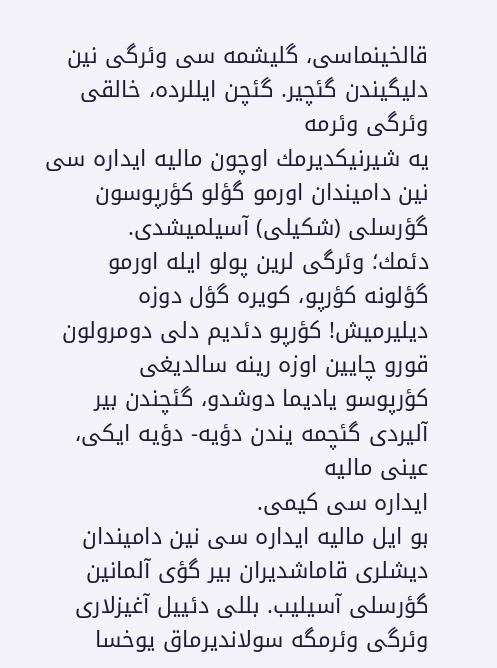قالخینماسی، گلیشمه سی وئرگی نین دلیگیندن گئچیر. گئچن ایللرده، خالقی وئرگی وئرمه
یه شیرنیكدیرمك اوچون مالیه ایداره سی نین دامیندان اورمو گؤلو كؤرپوسون گؤرسلی (شكیلی) آسیلمیشدی.
دئمك؛ وئرگی لرین پولو ایله اورمو گؤلونه كؤرپو، كویره گؤل دوزه دیلیرمیش! كؤرپو دئدیم دلی دومرولون قورو چایین اوزه رینه سالدیغی
كؤرپوسو یادیما دوشدو، گئچندن بیر آلیردی گئچمه یندن دؤیه- دؤیه ایكی، عینی مالیه
ایداره سی كیمی.
بو ایل مالیه ایداره سی نین دامیندان دیشلری قاماشدیران بیر گؤی آلمانین گؤرسلی آسیلیب. بللی دئییل آغیزلاری وئرگی وئرمگه سولاندیرماق یوخسا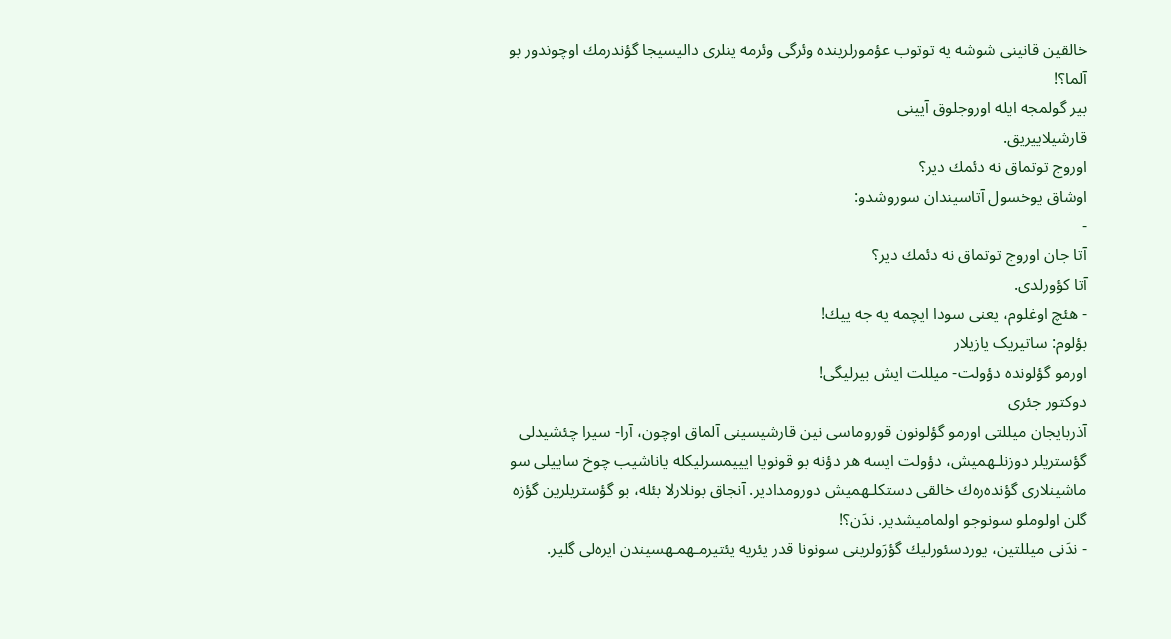خالقین قانینی شوشه یه توتوب عؤمورلرینده وئرگی وئرمه ینلری دالیسیجا گؤندرمك اوچوندور بو آلما؟!
بیر گولمجه ایله اوروجلوق آیینی
قارشیلاییریق.
اوروج توتماق نه دئمك دیر؟
اوشاق یوخسول آتاسیندان سوروشدو:
-
آتا جان اوروج توتماق نه دئمك دیر؟
آتا كؤورلدی.
- هئچ اوغلوم، یعنی سودا ایچمه یه جه ییك!
بؤلوم: ساتیریک یازیلار
اورمو گؤلونده دؤولت- میللت ایش بیرلیگی!
دوكتور جئری
آذربایجان میللتی اورمو گؤلونون قوروماسی نین قارشیسینی آلماق اوچون، آرا- سیرا چئشیدلی گؤستریلر دوزنلـهمیش، دؤولت ایسه هر دؤنه بو قونویا ایییمسرلیكله یاناشیب چوخ ساییلی سو ماشینلاری گؤندەرەك خالقی دستكلـهمیش دورومدادیر. آنجاق بونلارلا بئله، بو گؤستریلرین گؤزه گلن اولوملو سونوجو اولمامیشدیر. ندَن؟!
- ندَنی میللتین، یوردسئورلیك گؤرَولرینی سونونا قدر یئریه یئتیرمـهمـهسیندن ایرەلی گلیر.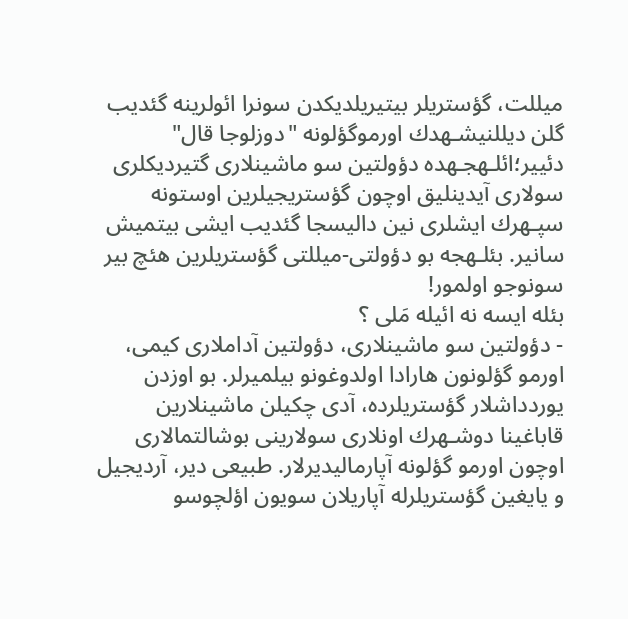میللت، گؤستریلر بیتیریلدیكدن سونرا ائولرینه گئدیب گلن دیللنیشـهدك اورموگؤلونه "دوزلوجا قال" دئییر؛ائلـهجـهده دؤولتین سو ماشینلاری گتیردیكلری سولاری آیدینلیق اوچون گؤستریجیلرین اوستونه سپـهرك ایشلری نین دالیسجا گئدیب ایشی بیتمیش سانیر. بئلـهجه بو دؤولتی-میللتی گؤستریلرین هئچ بیر سونوجو اولمور!
بئله ایسه نه ائیله مَلی ؟
- دؤولتین سو ماشینلاری، دؤولتین آداملاری كیمی، اورمو گؤلونون هارادا اولدوغونو بیلمیرلر. بو اوزدن یوردداشلار گؤستریلرده، آدی چكیلن ماشینلارین قاباغینا دوشـهرك اونلاری سولارینی بوشالتمالاری اوچون اورمو گؤلونه آپارمالیدیرلار. طبیعی دیر، آردیجیل و یایغین گؤستریلرله آپاریلان سویون اؤلچوسو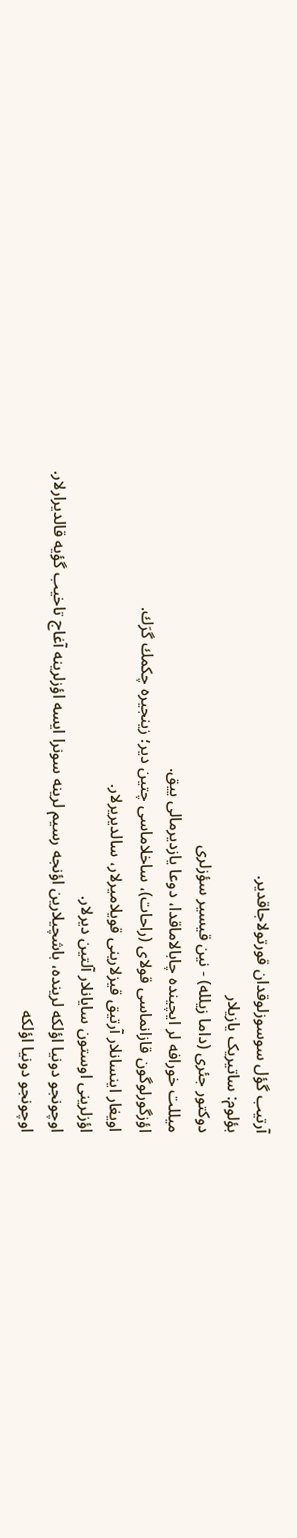آرتیب گؤل سوسوزلوقدان قورتولاجاقدیر.
بؤلوم: ساتیریک یازیلار
دوكتور جئری (داما زیلله) - نین قیسیر سؤزلری
میللت خورافه لر ایچینده چابالاماقدا، دوعا یازدیرمالی ییق.
اؤزگورلوگون قازانماسی قولای (راحات)، ساخلاماسی چتین دیر؛ زینجیره چكمك گرَك.
اویغار اینسانلار آرتیق قیزلارینی قویلامیرلار، سالدیریرلار.
اؤزلرینی اوستون سایانلار آلتین دیرلار.
اوچونجو دونیا اؤلكه لرینده، باشچیلارین اؤنجه رسیم لرینه سونرا ایسه اؤزلرینه آغاج تاخیب گؤیه قالدیرارلار.
اوچونجو دونیا اؤلكه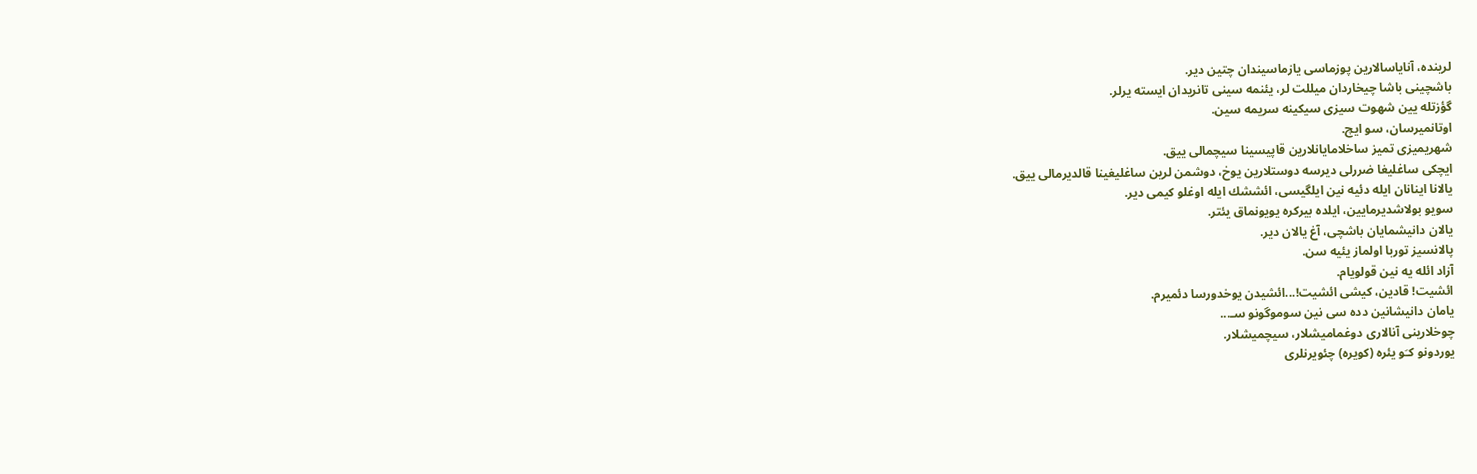لرینده، آنایاسالارین پوزماسی یازماسیندان چتین دیر.
باشچینی باشا چیخاردان میللت لر، یئنمه سینی تانریدان ایسته یرلر.
گؤزتله یین شهوت سیزی سیكینه سریمه سین.
اوتانمیرسان، سو ایچ.
شهریمیزی تمیز ساخلامایانلارین قاپیسینا سیچمالی ییق.
ایچكی ساغلیغا ضررلی دیرسه دوستلارین یوخ، دوشمن لرین ساغلیغینا قالدیرمالی ییق.
یالانا اینانان ایله دئیه نین ایلگیسی، ائششك ایله اوغلو كیمی دیر.
سویو بولاشدیرمایین، ایلده بیركره یویونماق یئتر.
یالان دانیشمایان باشچی، آغ یالان دیر.
پالانسیز توربا اولماز یئیه سن.
آزاد ائله یه نین قولویام.
ائشیت! قادین، كیشی ائشیت!...ائشیدن یوخدورسا دئمیرم.
یامان دانیشانین دده سی نین سوموگونو سـ...
چوخلارینی آنالاری دوغمامیشلار، سیچمیشلار.
یوردونو كـَو یئره (كویره) چئویرنلری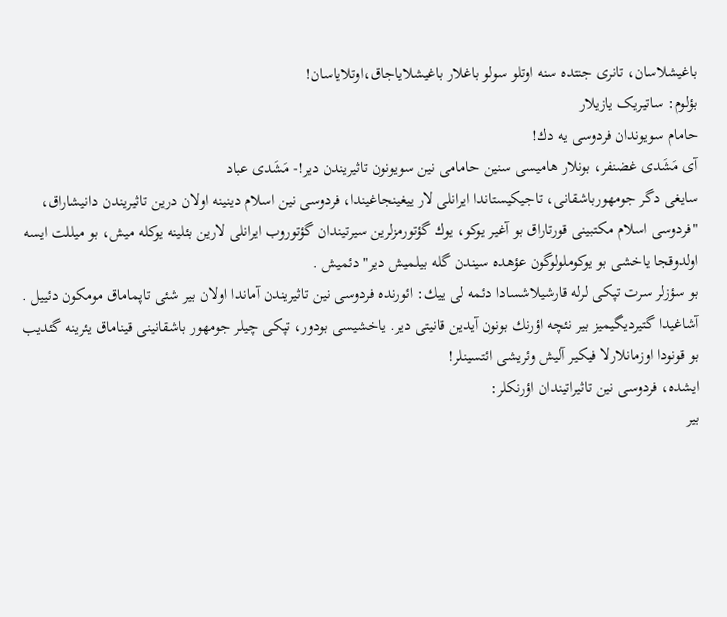باغیشلاسان، تانری جنتده سنه اوتلو سولو باغلار باغیشلایاجاق،اوتلایاسان!
بؤلوم: ساتیریک یازیلار
حامام سویوندان فردوسی یه دك!
آی مَشَدی غضنفر، بونلار هامیسی سنین حامامی نین سویونون تاثیریندن دیر!- مَشَدی عباد
سایغی دگر جومهورباشقانی، تاجیكیستاندا ایرانلی لار ییغینجاغیندا، فردوسی نین اسلام دینینه اولان درین تاثیریندن دانیشاراق، "فردوسی اسلام مكتبینی قورتاراق بو آغیر یوكو، یوك گؤتورمزلرین سیرتیندان گؤتوروب ایرانلی لارین بئلینه یوكله میش، بو میللت ایسه اولدوقجا یاخشی بو یوكوملولوگون عؤهده سیندن گله بیلمیش دیر" دئمیش .
بو سؤزلر سرت تپكی لرله قارشیلاشسادا دئمه لی ییك: ائورنده فردوسی نین تاثیریندن آماندا اولان بیر شئی تاپماماق مومكون دئییل . آشاغیدا گتیردیگیمیز بیر نئچه اؤرنك بونون آیدین قانیتی دیر. یاخشیسی بودور، تپكی چیلر جومهور باشقانینی قیناماق یئرینه گئدیب بو قونودا اوزمانلارلا فیكیر آلیش وئریشی ائتسینلر!
ایشده، فردوسی نین تاثیراتیندان اؤرنكلر:
بیر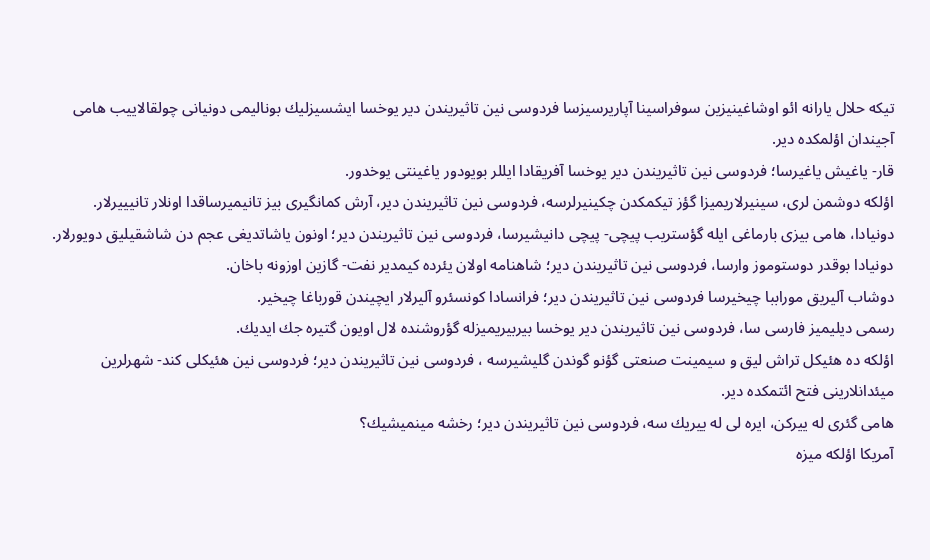تیكه حلال یارانه ائو اوشاغینیزین سوفراسینا آپاریرسیزسا فردوسی نین تاثیریندن دیر یوخسا ایشسیزلیك بونالیمی دونیانی چولقالاییب هامی آجیندان اؤلمكده دیر.
قار- یاغیش یاغیرسا؛ فردوسی نین تاثیریندن دیر یوخسا آفریقادا ایللر بویودور یاغینتی یوخدور.
اؤلكه دوشمن لری، سینیرلاریمیزا گؤز تیكمكدن چكینیرلرسه، فردوسی نین تاثیریندن دیر، آرش كمانگیری بیز تانیمیرساقدا اونلار تانیییرلار.
دونیادا، هامی بیزی بارماغی ایله گؤستریب پیچی- پیچی دانیشیرسا، فردوسی نین تاثیریندن دیر؛ اونون یاشاتدیغی عجم دن شاشقیلیق دویورلار.
دونیادا بوقدر دوستوموز وارسا، فردوسی نین تاثیریندن دیر؛ شاهنامه اولان یئرده كیمدیر نفت- گازین اوزونه باخان.
دوشاب آلیریق موراببا چیخیرسا فردوسی نین تاثیریندن دیر؛ فرانسادا كونسئرو آلیرلار ایچیندن قورباغا چیخیر.
رسمی دیلیمیز فارسی سا، فردوسی نین تاثیریندن دیر یوخسا بیربیریمیزله گؤروشنده لال اویون گتیره جك ایدیك.
اؤلكه ده هئیكل تراش لیق و سیمینت صنعتی گؤنو گوندن گلیشیرسه ، فردوسی نین تاثیریندن دیر؛ فردوسی نین هئیكلی كند- شهرلرین میئدانلارینی فتح ائتمكده دیر.
هامی گئری له ییركن، ایره لی له ییریك سه، فردوسی نین تاثیریندن دیر؛ رخشه مینمیشیك؟
آمریكا اؤلكه میزه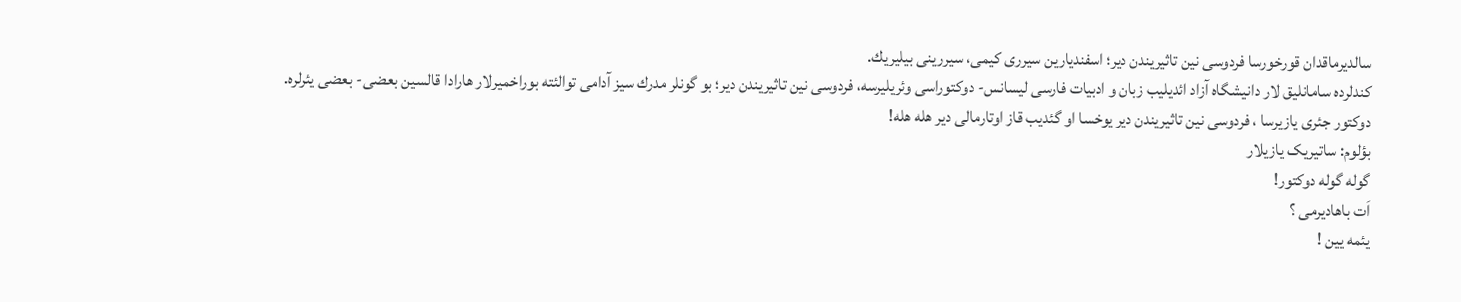سالدیرماقدان قورخورسا فردوسی نین تاثیریندن دیر؛ اسفندیارین سیرری كیمی، سیررینی بیلیریك.
كندلرده سامانلیق لار دانیشگاه آزاد ائدیلیب زبان و ادبیات فارسی لیسانس- دوكتوراسی وئریلیرسه، فردوسی نین تاثیریندن دیر؛ بو گونلر مدرك سیز آدامی توالئته بوراخمیرلار هارادا قالسین بعضی- بعضی یئرلره.
دوكتور جئری یازیرسا ، فردوسی نین تاثیریندن دیر یوخسا او گئدیب قاز اوتارمالی دیر هله هله!
بؤلوم: ساتیریک یازیلار
گوله گوله دوكتور!
اَت باهادیرمی ؟
یئمه یین !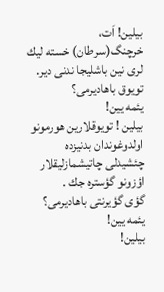بیلین! اَت، خرچنگ(سرطان) خسته لیك لری نین باشلیجا ندنی دیر.
تویوق باهادیرمی؟
یئمه یین!
بیلین ! تویوقلارین هورمونو اولدوغوندان بدنیزده چئشیدلی چاتیشمازلیقلار اؤزونو گؤستره جك .
گؤی گؤیرنتی باهادیرمی؟
یئمه یین!
بیلین!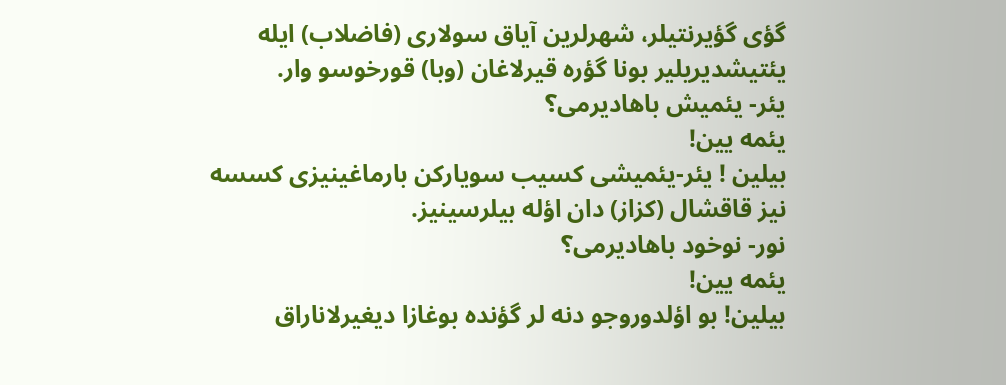گؤی گؤیرنتیلر، شهرلرین آیاق سولاری (فاضلاب) ایله یئتیشدیریلیر بونا گؤره قیرلاغان (وبا) قورخوسو وار.
یئر- یئمیش باهادیرمی؟
یئمه یین!
بیلین ! یئر-یئمیشی كسیب سویاركن بارماغینیزی كسسه نیز قاقشال (كزاز) دان اؤله بیلرسینیز.
نور- نوخود باهادیرمی؟
یئمه یین!
بیلین! بو اؤلدوروجو دنه لر گؤنده بوغازا دیغیرلاناراق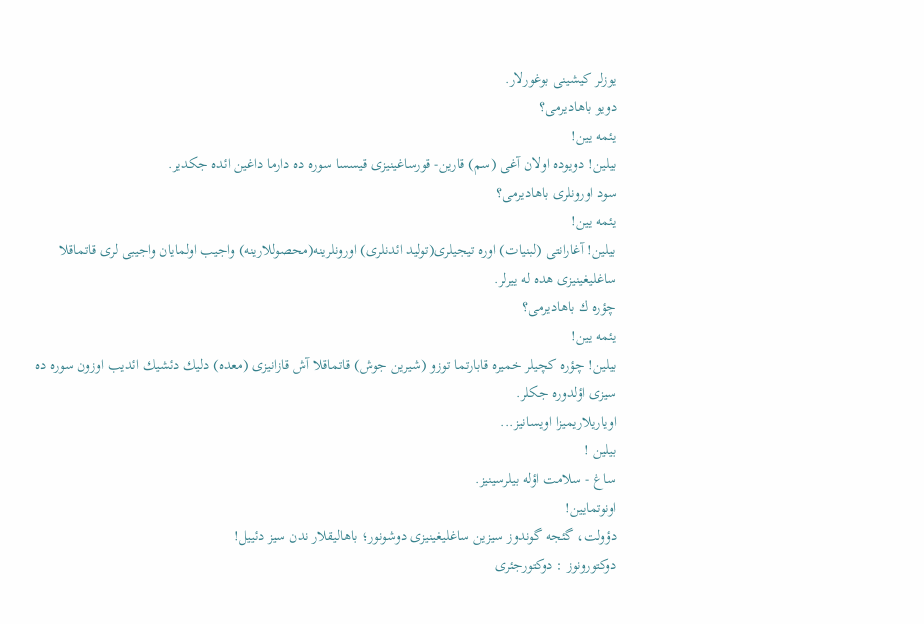یوزلر كیشینی بوغورلار.
دویو باهادیرمی؟
یئمه یین!
بیلین! دویوده اولان آغی (سم) قارین- قورساغینیزی قیسسا سوره ده دارما داغین ائده جكدیر.
سود اورونلری باهادیرمی؟
یئمه یین!
بیلین! آغارانتی (لبنیات) اوره تیجیلری(تولید ائدنلری) اورونلرینه(محصوللارینه) واجیب اولمایان واجیبی لری قاتماقلا ساغلیغینیزی هده له ییرلر.
چؤره ك باهادیرمی؟
یئمه یین!
بیلین! چؤره كچیلر خمیره قابارتما توزو (شیرین جوش) قاتماقلا آش قازانیزی (معده) دلیك دئشیك ائدیب اوزون سوره ده سیزی اؤلدوره جكلر.
اویاریلاریمیزا اویسانیز...
بیلین !
ساغ - سلامت اؤله بیلرسینیز.
اونوتمایین!
دؤولت، گئجه گوندوز سیزین ساغلیغینیزی دوشونور؛ باهالیقلار ندن سیز دئییل!
دوكتورونوز : دوكتورجئری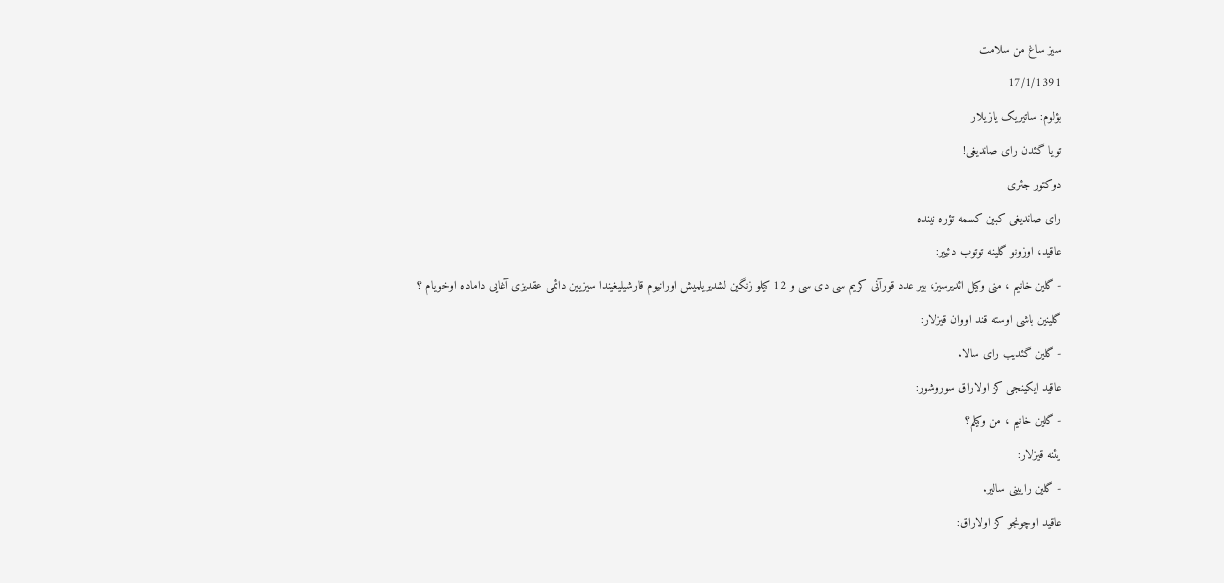سیز ساغ من سلامت
17/1/1391
بؤلوم: ساتیریک یازیلار
تویا گئدن رای صاندیغی!
دوكتور جئری
رای صاندیغی كبین كسمه تؤره نینده
عاقید، اوزونو گلینه توتوب دئییر:
- گلین خانیم ، منی وكیل ائدیرسیز، بیر عدد قورآنی كریم سی دی سی و 12 كیلو زنگین لشدیریلمیش اورانیوم قارشیلیغیندا سیزیین دائمی عقدیزی آغایی داماده اوخویام ؟
گلینین باشی اوسته قند اووان قیزلار:
- گلین گئدیب رای سالا.
عاقید ایكینجی كز اولاراق سوروشور:
- گلین خانیم ، من وكیلم؟
یئنه قیزلار:
- گلین رایینی سالیر.
عاقید اوچونجو كز اولاراق: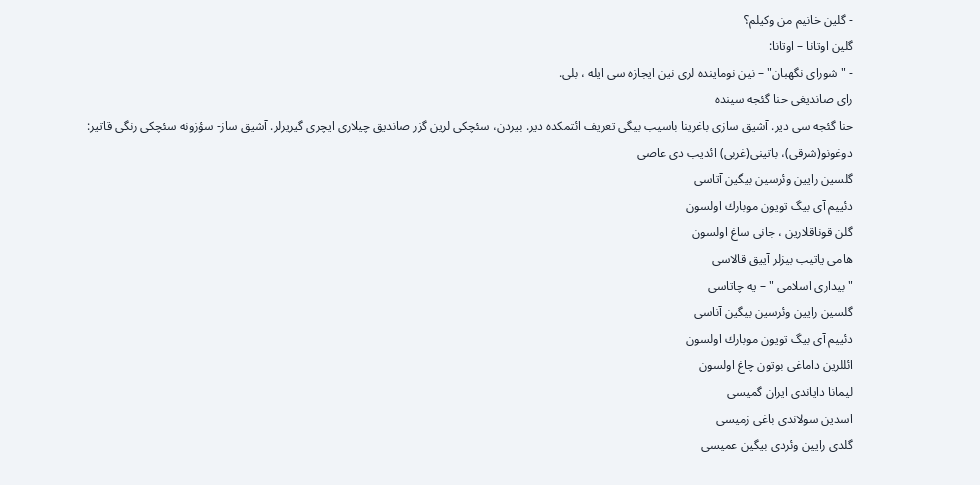- گلین خانیم من وكیلم؟
گلین اوتانا – اوتانا:
- " شورای نگهبان" – نین نوماینده لری نین ایجازه سی ایله ، بلی.
رای صاندیغی حنا گئجه سینده
حنا گئجه سی دیر. آشیق سازی باغرینا باسیب بیگی تعریف ائتمكده دیر. بیردن، سئچكی لرین گزر صاندیق چیلاری ایچری گیریرلر. آشیق ساز- سؤزونه سئچكی رنگی قاتیر:
دوغونو(شرقی)، باتینی(غربی) ائدیب دی عاصی
گلسین رایین وئرسین بیگین آتاسی
دئییم آی بیگ تویون موبارك اولسون
گلن قوناقلارین ، جانی ساغ اولسون
هامی یاتیب بیزلر آییق قالاسی
" بیداری اسلامی " – یه چاتاسی
گلسین رایین وئرسین بیگین آناسی
دئییم آی بیگ تویون موبارك اولسون
ائللرین داماغی بوتون چاغ اولسون
لیمانا دایاندی ایران گمیسی
اسدین سولاندی باغی زمیسی
گلدی رایین وئردی بیگین عمیسی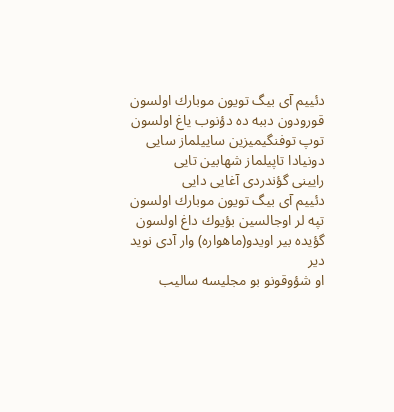دئییم آی بیگ تویون موبارك اولسون
قورودون دببه ده دؤنوب یاغ اولسون
توپ توفنگیمیزین ساییلماز سایی
دونیادا تاپیلماز شهابین تایی
رایینی گؤندردی آغایی دایی
دئییم آی بیگ تویون موبارك اولسون
تپه لر اوجالسین بؤیوك داغ اولسون
گؤیده بیر اویدو(ماهواره) وار آدی نوید دیر
او شؤوقونو بو مجلیسه سالیب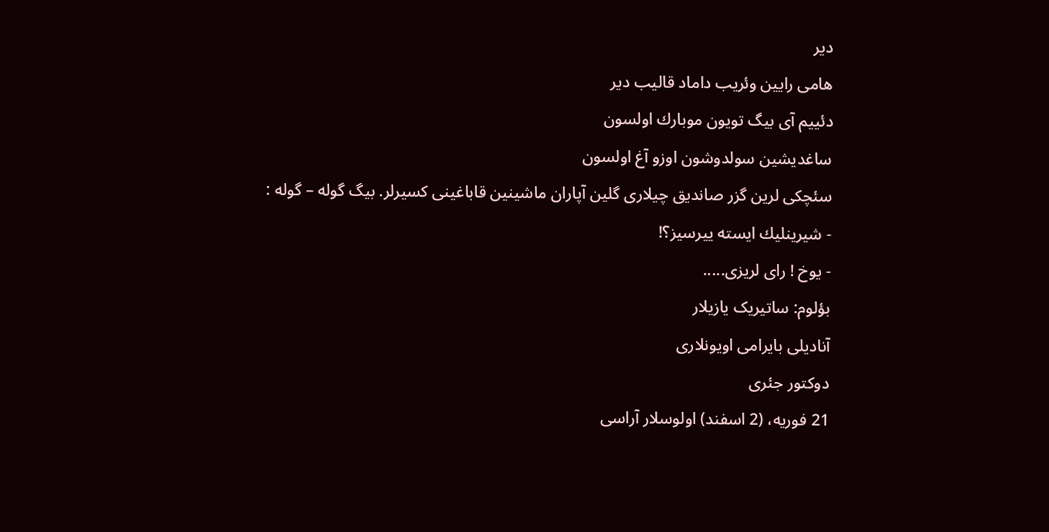دیر
هامی رایین وئریب داماد قالیب دیر
دئییم آی بیگ تویون موبارك اولسون
ساغدیشین سولدوشون اوزو آغ اولسون
سئچكی لرین گزر صاندیق چیلاری گلین آپاران ماشینین قاباغینی كسیرلر. بیگ گوله – گوله :
- شیرینلیك ایسته ییرسیز؟!
- یوخ ! رای لریزی.....
بؤلوم: ساتیریک یازیلار
آنادیلی بایرامی اویونلاری
دوكتور جئری
21 فوریه، (2 اسفند) اولوسلار آراسی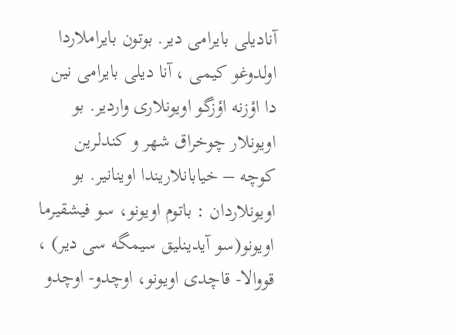آنادیلی بایرامی دیر. بوتون بایراملاردا اولدوغو كیمی ، آنا دیلی بایرامی نین دا اؤزنه اؤزگو اویونلاری واردیر. بو اویونلار چوخراق شهر و كندلرین كوچه – خیابانلاریندا اوینانیر. بو اویونلاردان : باتوم اویونو، سو فیشقیرما اویونو(سو آیدینلیق سیمگه سی دیر) ، قووالا- قاچدی اویونو، اوچدو- اوچدو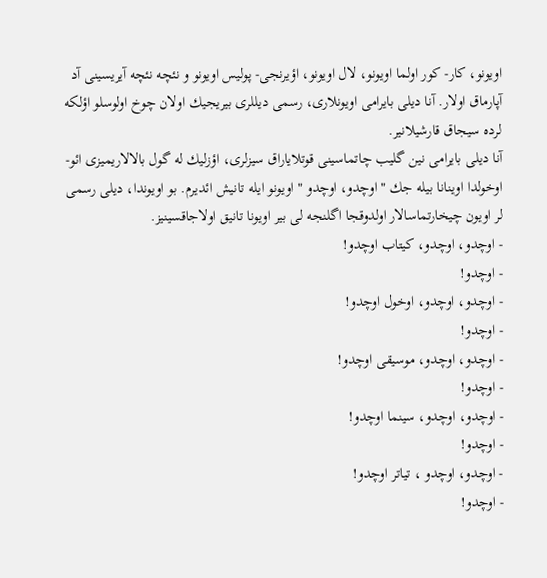اویونو، كار- كور اولما اویونو، لال اویونو، اؤیرنجی- پولیس اویونو و نئچه نئچه آیریسینی آد آپارماق اولار. آنا دیلی بایرامی اویونلاری، رسمی دیللری بیریجیك اولان چوخ اولوسلو اؤلكه لرده سیجاق قارشیلانیر.
آنا دیلی بایرامی نین گلیب چاتماسینی قوتلایاراق سیزلری، اؤزلیك له گول بالالاریمیزی ائو- اوخولدا اوینانا بیله جك " اوچدو، اوچدو " اویونو ایله تانیش ائدیرم. بو اویوندا، دیلی رسمی لر اویون چیخارتماسالار اولدوقجا اگلنجه لی بیر اویونا تانیق اولاجاقسینیز.
- اوچدو، اوچدو، كیتاب اوچدو!
- اوچدو!
- اوچدو، اوچدو، اوخول اوچدو!
- اوچدو!
- اوچدو، اوچدو، موسیقی اوچدو!
- اوچدو!
- اوچدو، اوچدو، سینما اوچدو!
- اوچدو!
- اوچدو، اوچدو ، تیاتر اوچدو!
- اوچدو!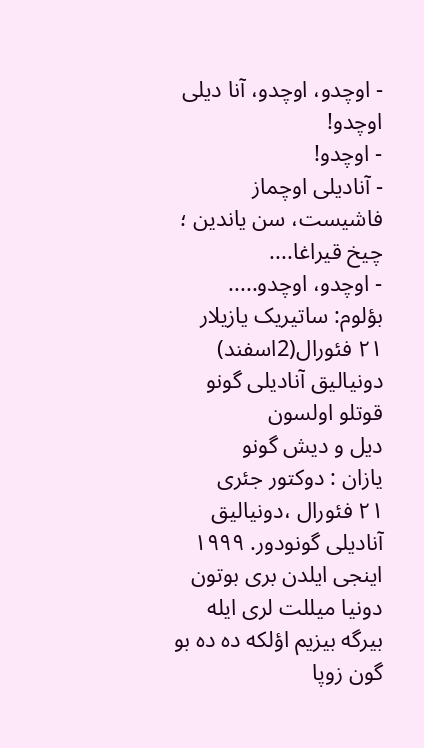- اوچدو، اوچدو، آنا دیلی اوچدو!
- اوچدو!
- آنادیلی اوچماز فاشیست، سن یاندین ؛ چیخ قیراغا....
- اوچدو، اوچدو.....
بؤلوم: ساتیریک یازیلار
۲۱ فئورال(2اسفند) دونیالیق آنادیلی گونو قوتلو اولسون
دیل و دیش گونو
یازان : دوكتور جئری
۲۱ فئورال ،دونیالیق آنادیلی گونودور. ۱۹۹۹ اینجی ایلدن بری بوتون دونیا میللت لری ایله بیرگه بیزیم اؤلكه ده ده بو گون زوپا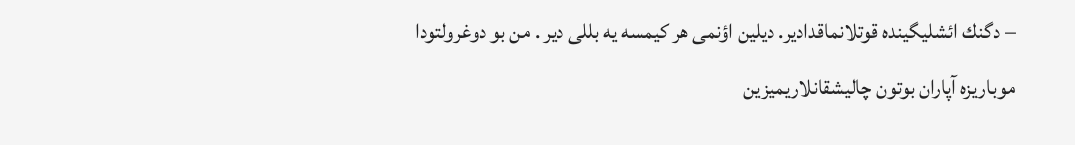– دگنك ائشلیگینده قوتلانماقدادیر. دیلین اؤنمی هر كیمسه یه بللی دیر . من بو دوغرولتودا موباریزه آپاران بوتون چالیشقانلاریمیزین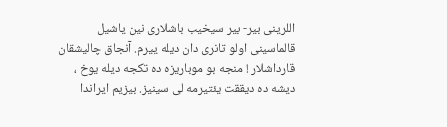اللرینی بیر- بیر سیخیب باشلاری نین یاشیل قالماسینی اولو تانری دان دیله ییرم. آنجاق چالیشقان قارداشلار ! منجه بو موباریزه ده تكجه دیله یوخ ، دیشه ده دیققت یئتیرمه لی سینیز. بیزیم ایراندا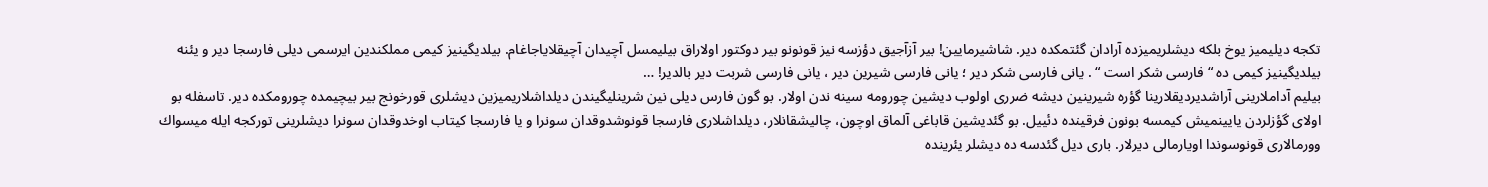تكجه دیلیمیز یوخ بلكه دیشلریمیزده آرادان گئتمكده دیر. شاشیرمایین! بیر آزآجیق دؤزسه نیز قونونو بیر دوكتور اولاراق بیلیمسل آچیدان آچیقلایاجاغام. بیلدیگینیز كیمی مملكندین ایرسمی دیلی فارسجا دیر و یئنه بیلدیگینیز كیمی ده “ فارسی شكر است “ . یانی فارسی شكر دیر ؛ یانی فارسی شیرین دیر ، یانی فارسی شربت دیر بالدیر! …
بیلیم آداملارینی آراشدیردیقلارینا گؤره شیرینین دیشه ضرری اولوب دیشین چورومه سینه ندن اولار. بو گون فارس دیلی نین شرینلیگیندن دیلداشلاریمیزین دیشلری قورخونج بیر بیچیمده چورومكده دیر. تاسفله بو اولای گؤزلردن یایینمیش كیمسه بونون فرقینده دئییل. بو گئدیشین قاباغی آلماق اوچون، چالیشقانلار، دیلداشلاری فارسجا قونوشدوقدان سونرا و یا فارسجا كیتاب اوخدوقدان سونرا دیشلرینی توركجه ایله میسواك وورمالاری قونوسوندا اویارمالی دیرلار. باری دیل گئدسه ده دیشلر یئرینده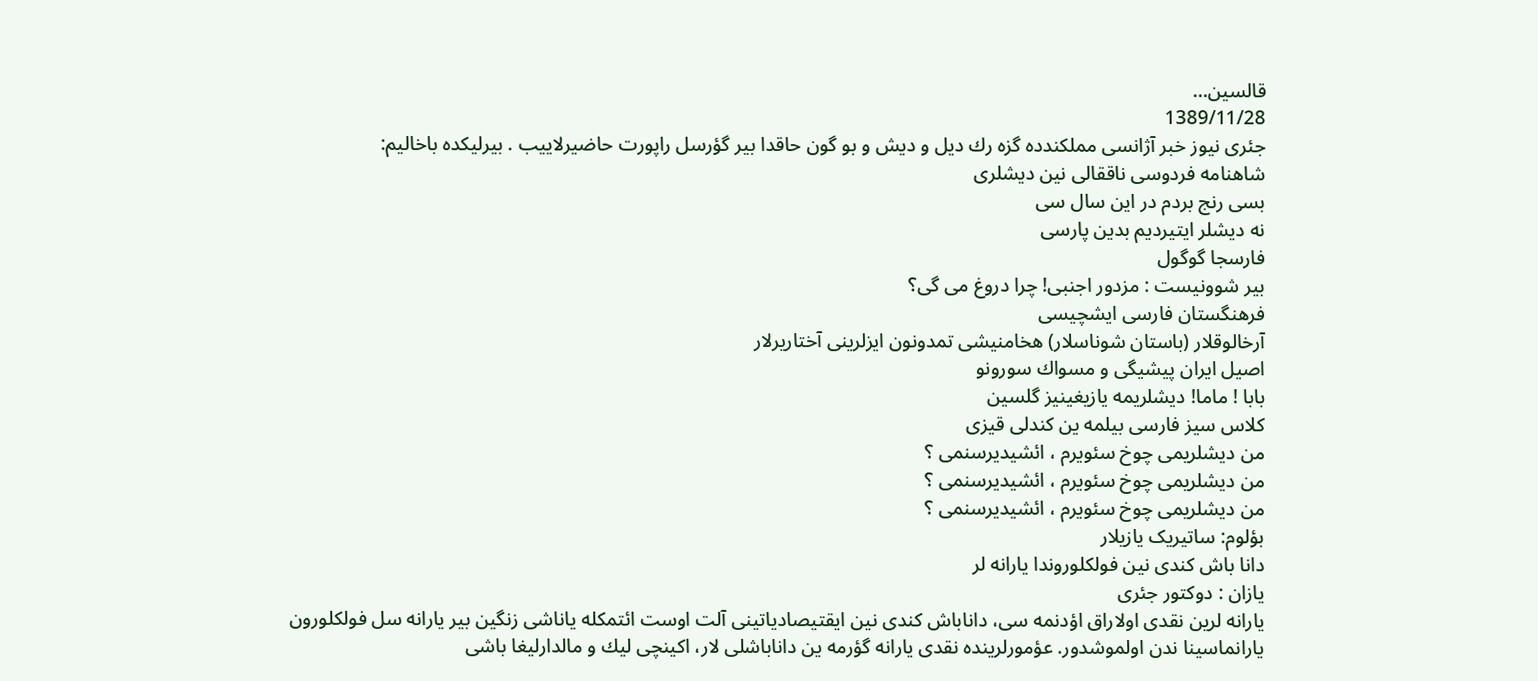قالسین…
1389/11/28
جئری نیوز خبر آژانسی مملكندده گزه رك دیل و دیش و بو گون حاقدا بیر گؤرسل راپورت حاضیرلاییب . بیرلیكده باخالیم:
شاهنامه فردوسی ناققالی نین دیشلری
بسی رنج بردم در این سال سی
نه دیشلر ایتیردیم بدین پارسی
فارسجا گوگول
بیر شوونیست : مزدور اجنبی! چرا دروغ می گی؟
فرهنگستان فارسی ایشچیسی
آرخالوقلار (باستان شوناسلار) هخامنیشی تمدونون ایزلرینی آختاریرلار
اصیل ایران پیشیگی و مسواك سورونو
بابا ! ماما! دیشلریمه یازیغینیز گلسین
كلاس سیز فارسی بیلمه ین كندلی قیزی
من دیشلریمی چوخ سئویرم ، ائشیدیرسنمی ؟
من دیشلریمی چوخ سئویرم ، ائشیدیرسنمی ؟
من دیشلریمی چوخ سئویرم ، ائشیدیرسنمی ؟
بؤلوم: ساتیریک یازیلار
دانا باش كندی نین فولكلوروندا یارانه لر
یازان : دوكتور جئری
یارانه لرین نقدی اولاراق اؤدنمه سی، داناباش كندی نین ایقتیصادیاتینی آلت اوست ائتمكله یاناشی زنگین بیر یارانه سل فولكلورون یارانماسینا ندن اولموشدور. عؤمورلرینده نقدی یارانه گؤرمه ین داناباشلی لار، اكینچی لیك و مالدارلیغا باشی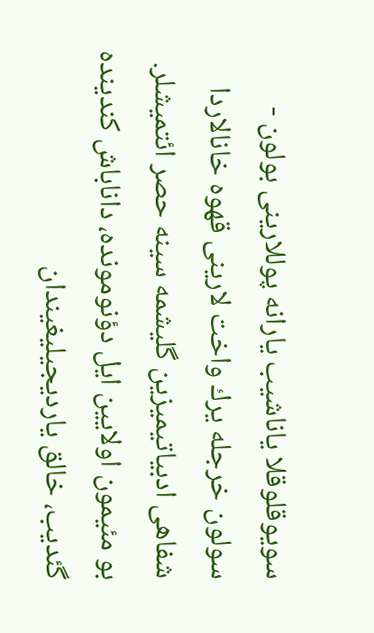سویوقلوقلا یاناشیب یارانه پوللارینی بولون - سولون خرجله یرك واخت لارینی قهوه خانالاردا شفاهی ادبیاتیمیزین گلیشمه سینه حصر ائتمیشلر. بو مئیمون اولایین ایل دؤنومونده، داناباش كندینده گئدیب، خالق یاردیجیلیغیندان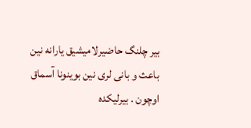بیر چلنگ حاضیرلامیشیق یارانه نین باعث و بانی لری نین بوینونا آسماق اوچون . بیرلیكده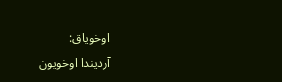اوخویاق:
آردیندا اوخویون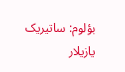بؤلوم: ساتیریک یازیلار